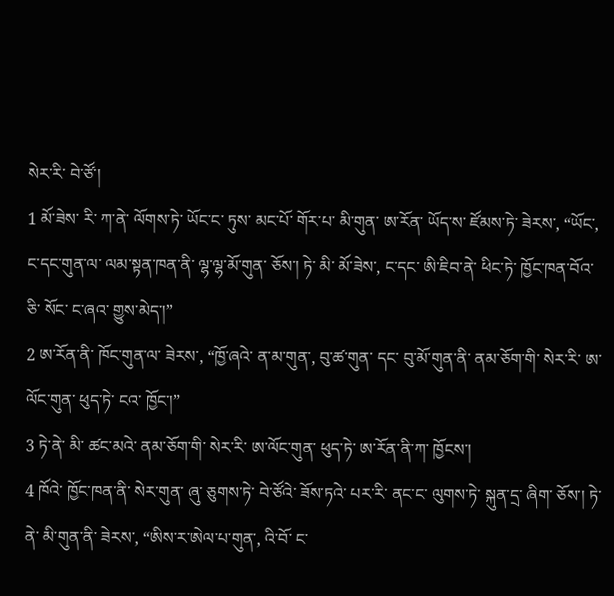སེར་རི་ བེ་ཙོ་།
1 མོ་ཟེས་ རི་ ཀ་ནེ་ ལོགས་ཏེ་ ཡོང་ང་ ཏུས་ མང་པོ་ གོར་པ་ མི་གུན་ ཨ་རོན་ ཡོད་ས་ ཛོམས་ཏེ་ ཟེརས་, “ཡོང་, ང་དང་གུན་ལ་ ལམ་སྟན་ཁན་ནི་ ལྷ་ལྷ་མོ་གུན་ ཅོས་། ཏེ་ མི་ མོ་ཟེས་, ང་དང་ ཨི་ཇིབ་ནེ་ ཕིང་ཏེ་ ཁྱོང་ཁན་བོའ་ ཅི་ སོང་ ང་ཞའ་ གྱུས་མེད་།”
2 ཨ་རོན་ནི་ ཁོང་གུན་ལ་ ཟེརས་, “ཁྱོ་ཞའེ་ ན་མ་གུན་, བུ་ཚ་གུན་ དང་ བུ་མོ་གུན་ནི་ ནམ་ཅོག་གི་ སེར་རི་ ཨ་ལོང་གུན་ ཕུད་ཏེ་ ངའ་ ཁྱོང་།”
3 ཏེ་ནེ་ མི་ ཚང་མའེ་ ནམ་ཅོག་གི་ སེར་རི་ ཨ་ལོང་གུན་ ཕུད་ཏེ་ ཨ་རོན་ནི་ཀ་ ཁྱོངས་།
4 ཁོའེ་ ཁྱོང་ཁན་ནི་ སེར་གུན་ ཞུ་ ཅུགས་ཏེ་ བེ་ཙོའེ་ ཟོས་ཏའེ་ པར་རི་ ནང་ང་ ལུགས་ཏེ་ སྐུན་དྲ་ ཞིག་ ཅོས་། ཏེ་ནེ་ མི་གུན་ནི་ ཟེརས་, “ཨིས་ར་ཨེལ་པ་གུན་, འི་བོ་ ང་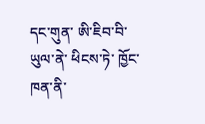དང་གུན་ ཨི་ཇིབ་བི་ ཡུལ་ནེ་ ཕིངས་ཏེ་ ཁྱོང་ཁན་ནི་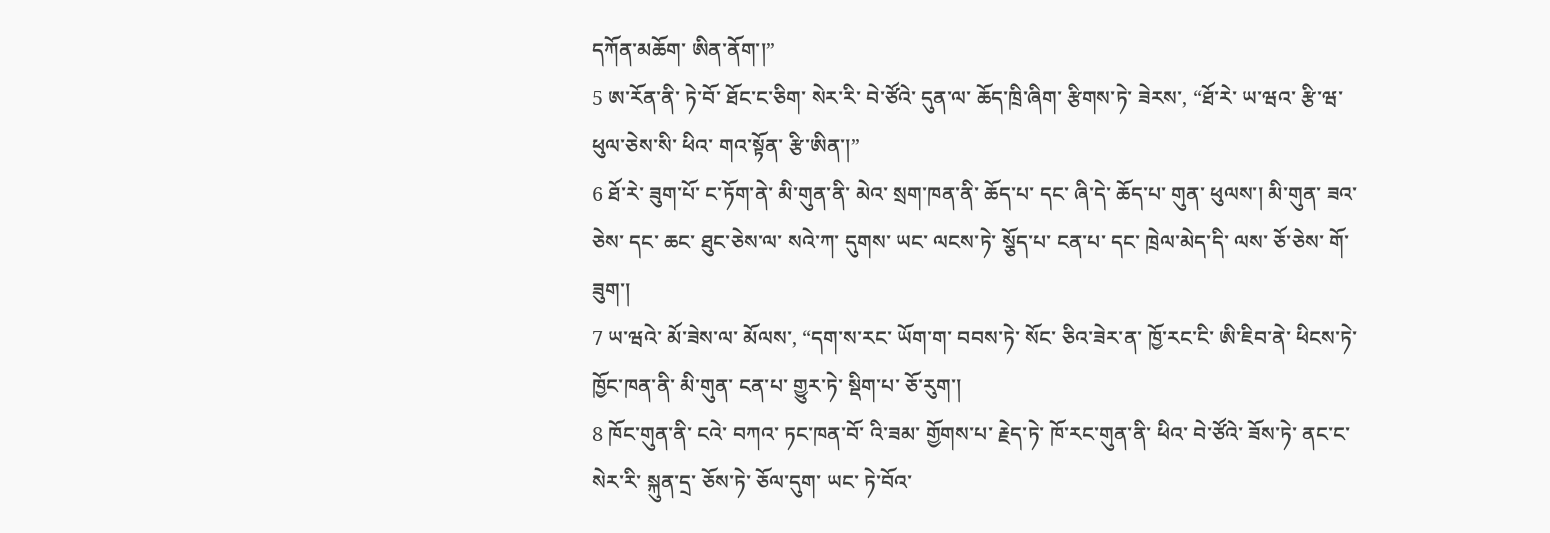དཀོན་མཆོག་ ཨིན་ནོག་།”
5 ཨ་རོན་ནི་ ཏེ་བོ་ ཐོང་ང་ཅིག་ སེར་རི་ བེ་ཙོའེ་ དུན་ལ་ ཆོད་ཁྲི་ཞིག་ རྩིགས་ཏེ་ ཟེརས་, “ཐོ་རེ་ ཡ་ཝའ་ རྩི་ཝ་ ཕུལ་ཅེས་སི་ ཕིའ་ གའ་སྟོན་ རྩི་ཨིན་།”
6 ཐོ་རེ་ ཟུག་པོ་ ང་ཏོག་ནེ་ མི་གུན་ནི་ མེའ་ སྲག་ཁན་ནི་ ཆོད་པ་ དང་ ཞི་དེ་ ཆོད་པ་ གུན་ ཕུལས་། མི་གུན་ ཟའ་ཅེས་ དང་ ཆང་ ཐུང་ཅེས་ལ་ སའེ་ཀ་ དུགས་ ཡང་ ལངས་ཏེ་ སྕོད་པ་ ངན་པ་ དང་ ཁྲེལ་མེད་དི་ ལས་ ཅོ་ཅེས་ གོ་ཟུག་།
7 ཡ་ཝའེ་ མོ་ཟེས་ལ་ མོལས་, “དག་ས་རང་ ཡོག་ག་ བབས་ཏེ་ སོང་ ཅིའ་ཟེར་ན་ ཁྱོ་རང་ངི་ ཨི་ཇིབ་ནེ་ ཕིངས་ཏེ་ ཁྱོང་ཁན་ནི་ མི་གུན་ ངན་པ་ གྱུར་ཏེ་ སྡིག་པ་ ཅོ་རུག་།
8 ཁོང་གུན་ནི་ ངའེ་ བཀའ་ ཏང་ཁན་བོ་ འི་ཟམ་ གྱོགས་པ་ རྗེད་ཏེ་ ཁོ་རང་གུན་ནི་ ཕིའ་ བེ་ཙོའེ་ ཟོས་ཏེ་ ནང་ང་ སེར་རི་ སྐུན་དྲ་ ཅོས་ཏེ་ ཅོལ་དུག་ ཡང་ ཏེ་བོའ་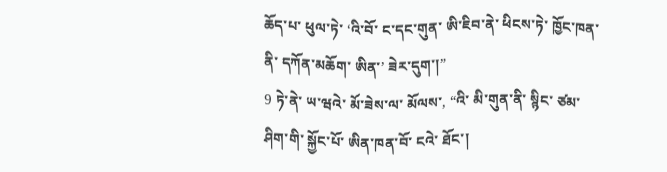ཆོད་པ་ ཕུལ་ཏེ་ ‘འི་བོ་ ང་དང་གུན་ ཨི་ཇིབ་ནེ་ ཕིངས་ཏེ་ ཁྱོང་ཁན་ནི་ དཀོན་མཆོག་ ཨིན་’ ཟེར་དུག་།”
9 ཏེ་ནེ་ ཡ་ཝའེ་ མོ་ཟེས་ལ་ མོལས་, “འི་ མི་གུན་ནི་ སྙིང་ ཙམ་ཤིག་གི་ སྐྱོང་པོ་ ཨིན་ཁན་བོ་ ངའེ་ ཐོང་།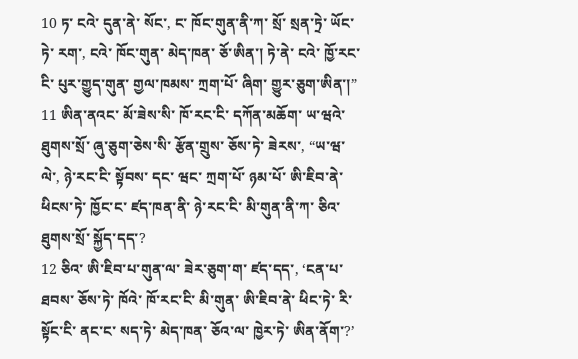10 ཏ་ ངའེ་ དུན་ནེ་ སོང་, ང་ ཁོང་གུན་ནི་ཀ་ སྲོ་ སྲན་ཏྲེ་ ཡོང་ཏེ་ རག་, ངའེ་ ཁོང་གུན་ མེད་ཁན་ ཅོ་ཨིན་། ཏེ་ནེ་ ངའེ་ ཁྱོ་རང་ངི་ པུར་གྱུད་གུན་ གྱལ་ཁམས་ ཀྲག་པོ་ ཞིག་ གྱུར་ཅུག་ཨིན་།”
11 ཨིན་ནའང་ མོ་ཟེས་སི་ ཁོ་རང་ངི་ དཀོན་མཆོག་ ཡ་ཝའེ་ ཐུགས་སྲོ་ ཞུ་ཅུག་ཅེས་སི་ རྩོན་གྲུས་ ཅོས་ཏེ་ ཟེརས་, “ཡ་ཝ་ལེ་, ཉེ་རང་ངི་ སྟོབས་ དང་ ཝང་ ཀྲག་པོ་ ཉམ་པོ་ ཨི་ཇིབ་ནེ་ ཕིངས་ཏེ་ ཁྱོང་ང་ ཛད་ཁན་ནི་ ཉེ་རང་ངི་ མི་གུན་ནི་ཀ་ ཅིའ་ ཐུགས་སྲོ་ སྐྱོད་དད་?
12 ཅིའ་ ཨི་ཇིབ་པ་གུན་ལ་ ཟེར་ཅུག་ག་ ཛད་དད་, ‘ངན་པ་ ཐབས་ ཅོས་ཏེ་ ཁོའེ་ ཁོ་རང་ངི་ མི་གུན་ ཨི་ཇིབ་ནེ་ ཕིང་ཏེ་ རི་སྟོང་ངི་ ནང་ང་ སད་ཏེ་ མེད་ཁན་ ཅོའ་ལ་ ཁྱེར་ཏེ་ ཨིན་ནོག་?’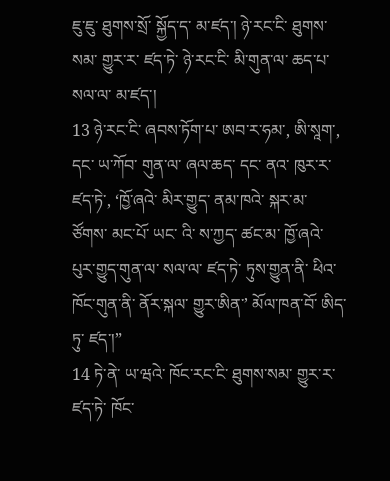ཇུ་ཇུ་ ཐུགས་སྲོ་ སྐྱོད་ད་ མ་ཛད་། ཉེ་རང་ངི་ ཐུགས་སམ་ གྱུར་ར་ ཛད་ཏེ་ ཉེ་རང་ངི་ མི་གུན་ལ་ ཆད་པ་ སལ་ལ་ མ་ཛད་།
13 ཉེ་རང་ངི་ ཞབས་ཏོག་པ་ ཨབ་ར་ཧམ་, ཨི་སཱག་, དང་ ཡ་ཀོབ་ གུན་ལ་ ཞལ་ཆད་ དང་ ནའ་ ཁུར་ར་ ཛད་ཏེ་, ‘ཁྱོ་ཞའེ་ མིར་གྱུད་ ནམ་ཁའེ་ སྐར་མ་ ཙོགས་ མང་པོ་ ཡང་ འི་ ས་ཀྱད་ ཚང་མ་ ཁྱོ་ཞའེ་ པུར་གྱུད་གུན་ལ་ སལ་ལ་ ཛད་ཏེ་ ཏུས་གྱུན་ནི་ ཕིའ་ ཁོང་གུན་ནི་ ནོར་སྐལ་ གྱུར་ཨིན་’ མོལ་ཁན་བོ་ ཨིད་ཏུ་ ཛད་།”
14 ཏེ་ནེ་ ཡ་ཝའེ་ ཁོང་རང་ངི་ ཐུགས་སམ་ གྱུར་ར་ ཛད་ཏེ་ ཁོང་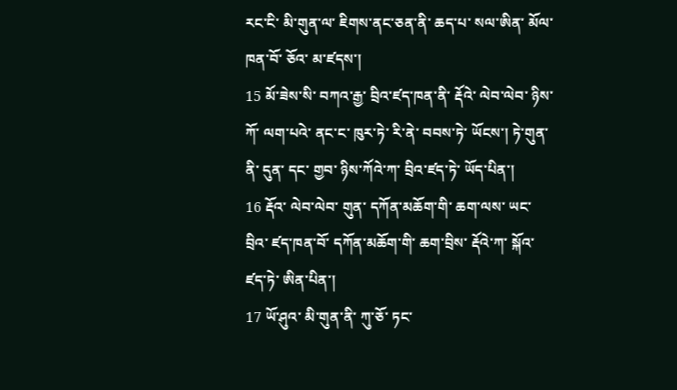རང་ངི་ མི་གུན་ལ་ ཇིགས་ནང་ཅན་ནི་ ཆད་པ་ སལ་ཨིན་ མོལ་ཁན་བོ་ ཅོའ་ མ་ཛདས་།
15 མོ་ཟེས་སི་ བཀའ་རྒྱ་ བྲིའ་ཛད་ཁན་ནི་ རྡོའེ་ ལེབ་ལེབ་ ཉིས་ཀོ་ ལག་པའེ་ ནང་ང་ ཁུར་ཏེ་ རི་ནེ་ བབས་ཏེ་ ཡོངས་། ཏེ་གུན་ནི་ དུན་ དང་ གྱབ་ ཉིས་ཀོའེ་ཀ་ བྲིའ་ཛད་ཏེ་ ཡོད་པིན་།
16 རྡོའ་ ལེབ་ལེབ་ གུན་ དཀོན་མཆོག་གི་ ཆག་ལས་ ཡང་ བྲིའ་ ཛད་ཁན་བོ་ དཀོན་མཆོག་གི་ ཆག་བྲིས་ རྡོའེ་ཀ་ སྐོའ་ ཛད་ཏེ་ ཨིན་པིན་།
17 ཡོ་ཤུའ་ མི་གུན་ནི་ ཀུ་ཅོ་ ཏང་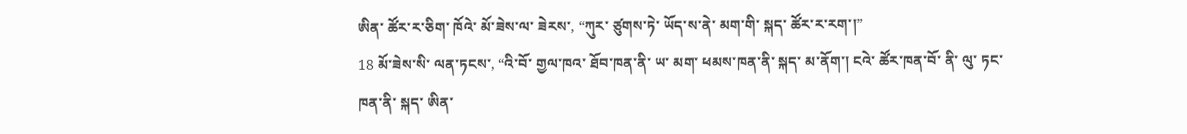ཨིན་ ཚོར་ར་ཅིག་ ཁོའེ་ མོ་ཟེས་ལ་ ཟེརས་, “ཀུར་ ཙུགས་ཏེ་ ཡོད་ས་ནེ་ མག་གི་ སྐད་ ཚོར་ར་རག་།”
18 མོ་ཟེས་སི་ ལན་ཏངས་, “འི་བོ་ གྱལ་ཁའ་ ཐོབ་ཁན་ནི་ ཡ་ མག་ ཕམས་ཁན་ནི་ སྐད་ མ་ནོག་། ངའེ་ ཚོར་ཁན་བོ་ ནི་ ལུ་ ཏང་ཁན་ནི་ སྐད་ ཨིན་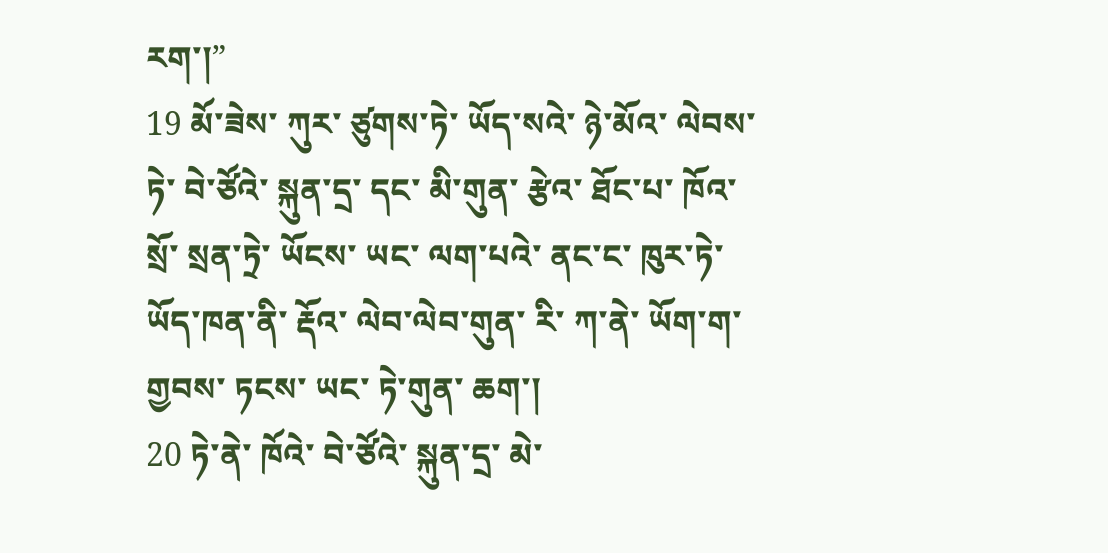རག་།”
19 མོ་ཟེས་ ཀུར་ ཙུགས་ཏེ་ ཡོད་སའེ་ ཉེ་མོའ་ ལེབས་ཏེ་ བེ་ཙོའེ་ སྐུན་དྲ་ དང་ མི་གུན་ རྩེའ་ ཐོང་པ་ ཁོའ་ སྲོ་ སྲན་ཏྲེ་ ཡོངས་ ཡང་ ལག་པའེ་ ནང་ང་ ཁུར་ཏེ་ ཡོད་ཁན་ནི་ རྡོའ་ ལེབ་ལེབ་གུན་ རི་ ཀ་ནེ་ ཡོག་ག་ གྱབས་ ཏངས་ ཡང་ ཏེ་གུན་ ཆག་།
20 ཏེ་ནེ་ ཁོའེ་ བེ་ཙོའེ་ སྐུན་དྲ་ མེ་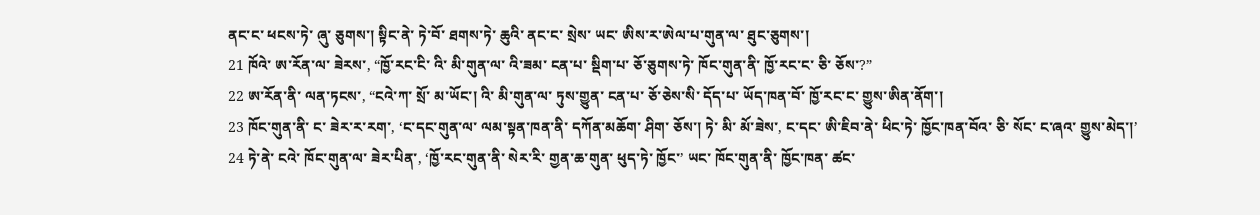ནང་ང་ ཕངས་ཏེ་ ཞུ་ ཅུགས་། སྟིང་ནེ་ ཏེ་བོ་ ཐགས་ཏེ་ ཆུའི་ ནང་ང་ སྲེས་ ཡང་ ཨིས་ར་ཨེལ་པ་གུན་ལ་ ཐུང་ཅུགས་།
21 ཁོའེ་ ཨ་རོན་ལ་ ཟེརས་, “ཁྱོ་རང་ངི་ འི་ མི་གུན་ལ་ འི་ཟམ་ ངན་པ་ སྡིག་པ་ ཅོ་ཅུགས་ཏེ་ ཁོང་གུན་ནི་ ཁྱོ་རང་ང་ ཅི་ ཅོས་?”
22 ཨ་རོན་ནི་ ལན་ཏངས་, “ངའེ་ཀ་ སྲོ་ མ་ཡོང་། འི་ མི་གུན་ལ་ ཏུས་གྱུན་ ངན་པ་ ཅོ་ཅེས་སི་ དོད་པ་ ཡོད་ཁན་བོ་ ཁྱོ་རང་ང་ གྱུས་ཨིན་ནོག་།
23 ཁོང་གུན་ནི་ ང་ ཟེར་ར་རག་, ‘ང་དང་གུན་ལ་ ལམ་སྟན་ཁན་ནི་ དཀོན་མཆོག་ ཤིག་ ཅོས་། ཏེ་ མི་ མོ་ཟེས་, ང་དང་ ཨི་ཇིབ་ནེ་ ཕིང་ཏེ་ ཁྱོང་ཁན་བོའ་ ཅི་ སོང་ ང་ཞའ་ གྱུས་མེད་།’
24 ཏེ་ནེ་ ངའེ་ ཁོང་གུན་ལ་ ཟེར་པིན་, ‘ཁྱོ་རང་གུན་ནི་ སེར་རི་ གྱན་ཆ་གུན་ ཕུད་ཏེ་ ཁྱོང་’ ཡང་ ཁོང་གུན་ནི་ ཁྱོང་ཁན་ ཚང་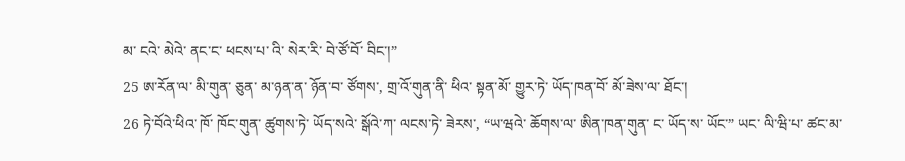མ་ ངའེ་ མེའེ་ ནང་ང་ ཕངས་པ་ འི་ སེར་རི་ བེ་ཙོ་བོ་ བིང་།”
25 ཨ་རོན་ལ་ མི་གུན་ ཅུན་ མ་ཉན་ན་ ཉོན་བ་ ཙོགས་, གྲ་འོ་གུན་ནི་ ཕིའ་ སྟན་མོ་ གྱུར་ཏེ་ ཡོད་ཁན་བོ་ མོ་ཟེས་ལ་ ཐོང་།
26 ཏེ་བོའེ་ཕིའ་ ཁོ་ ཁོང་གུན་ ཚུགས་ཏེ་ ཡོད་སའེ་ སྒོའེ་ཀ་ ལངས་ཏེ་ ཟེརས་, “ཡ་ཝའེ་ ཆོགས་ལ་ ཨིན་ཁན་གུན་ ང་ ཡོད་ས་ ཡོང་” ཡང་ ལི་ཝི་པ་ ཚང་མ་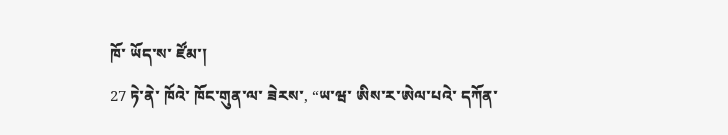ཁོ་ ཡོད་ས་ ཛོམ་།
27 ཏེ་ནེ་ ཁོའེ་ ཁོང་གུན་ལ་ ཟེརས་, “ཡ་ཝ་ ཨིས་ར་ཨེལ་པའེ་ དཀོན་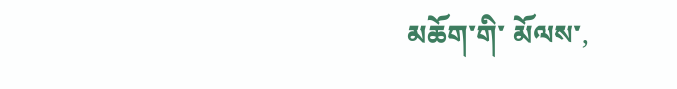མཆོག་གི་ མོལས་,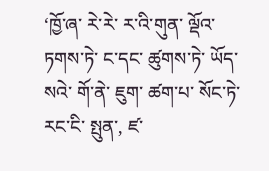‘ཁྱོ་ཞ་ རེ་རེ་ ར་འི་གུན་ ལྡོའ་ ཏགས་ཏེ་ ང་དང་ ཚུགས་ཏེ་ ཡོད་སའེ་ གོ་ནེ་ ཇུག་ ཚག་པ་ སོང་ཏེ་ རང་ངི་ སྤུན་, ཛ་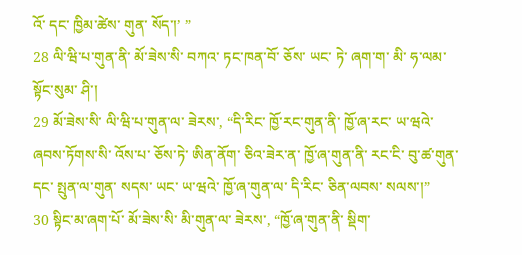འོ་ དང་ ཁྱིམ་ཚེས་ གུན་ སོད་།’ ”
28 ལི་ཝི་པ་གུན་ནི་ མོ་ཟེས་སི་ བཀའ་ ཏང་ཁན་བོ་ ཅོས་ ཡང་ ཏེ་ ཞག་ག་ མི་ ཧ་ལམ་ སྟོང་སུམ་ ཤི་།
29 མོ་ཟེས་སི་ ལི་ཝི་པ་གུན་ལ་ ཟེརས་, “དི་རིང་ ཁྱོ་རང་གུན་ནི་ ཁྱོ་ཞ་རང་ ཡ་ཝའེ་ ཞབས་ཏོགས་སི་ འོས་པ་ ཅོས་ཏེ་ ཨིན་ནོག་ ཅིའ་ཟེར་ན་ ཁྱོ་ཞ་གུན་ནི་ རང་ངི་ བུ་ཚ་གུན་ དང་ སྤུན་ལ་གུན་ སདས་ ཡང་ ཡ་ཝའེ་ ཁྱོ་ཞ་གུན་ལ་ དི་རིང་ ཅིན་ལབས་ སལས་།”
30 སྟིང་མ་ཞག་པོ་ མོ་ཟེས་སི་ མི་གུན་ལ་ ཟེརས་, “ཁྱོ་ཞ་གུན་ནི་ སྡིག་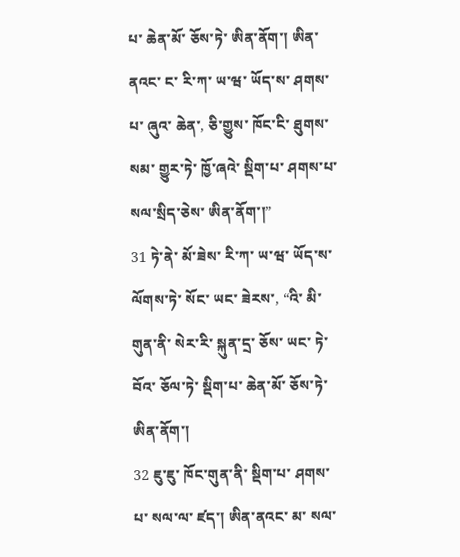པ་ ཆེན་མོ་ ཅོས་ཏེ་ ཨིན་ནོག་། ཨིན་ནའང་ ང་ རི་ཀ་ ཡ་ཝ་ ཡོད་ས་ ཤགས་པ་ ཞུའ་ ཆེན་, ཅི་གྱུས་ ཁོང་ངི་ ཐུགས་སམ་ གྱུར་ཏེ་ ཁྱོ་ཞའེ་ སྡིག་པ་ ཤགས་པ་ སལ་སྲིད་ཅེས་ ཨིན་ནོག་།”
31 ཏེ་ནེ་ མོ་ཟེས་ རི་ཀ་ ཡ་ཝ་ ཡོད་ས་ ལོགས་ཏེ་ སོང་ ཡང་ ཟེརས་, “འི་ མི་གུན་ནི་ སེར་རི་ སྐུན་དྲ་ ཅོས་ ཡང་ ཏེ་བོའ་ ཅོལ་ཏེ་ སྡིག་པ་ ཆེན་མོ་ ཅོས་ཏེ་ ཨིན་ནོག་།
32 ཇུ་ཇུ་ ཁོང་གུན་ནི་ སྡིག་པ་ ཤགས་པ་ སལ་ལ་ ཛད་། ཨིན་ནའང་ མ་ སལ་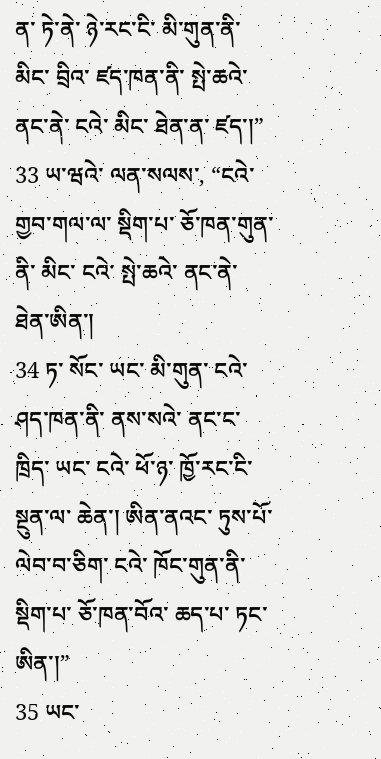ན་ ཏེ་ནེ་ ཉེ་རང་ངི་ མི་གུན་ནི་ མིང་ བྲིའ་ ཛད་ཁན་ནི་ སྤེ་ཆའེ་ ནང་ནེ་ ངའེ་ མིང་ ཐེན་ན་ ཛད་།”
33 ཡ་ཝའེ་ ལན་སལས་, “ངའེ་ གྱབ་གལ་ལ་ སྡིག་པ་ ཅོ་ཁན་གུན་ནི་ མིང་ ངའེ་ སྤེ་ཆའེ་ ནང་ནེ་ ཐེན་ཨིན་།
34 ཏ་ སོང་ ཡང་ མི་གུན་ ངའེ་ ཤད་ཁན་ནི་ ནས་སའེ་ ནང་ང་ ཁྲིད་ ཡང་ ངའེ་ ཕོ་ཉ་ ཁྱོ་རང་ངི་ སྔུན་ལ་ ཆེན་། ཨིན་ནའང་ ཏུས་པོ་ ལེབ་བ་ཅིག་ ངའེ་ ཁོང་གུན་ནི་ སྡིག་པ་ ཅོ་ཁན་བོའ་ ཆད་པ་ ཏང་ཨིན་།”
35 ཡང་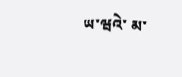ཡ་ཝའེ་ མ་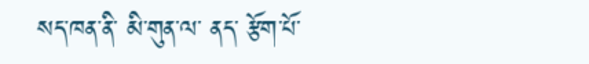སད་ཁན་ནི་ མི་གུན་ལ་ ནད་ རྩོག་པོ་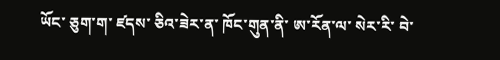ཡོང་ ཅུག་ག་ ཛདས་ ཅིའ་ཟེར་ན་ ཁོང་གུན་ནི་ ཨ་རོན་ལ་ སེར་རི་ བེ་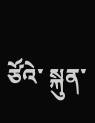ཙོའེ་ སྐུན་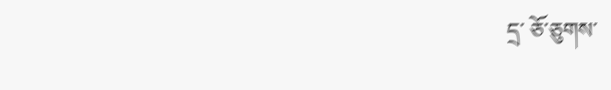དྲ་ ཅོ་ཅུགས་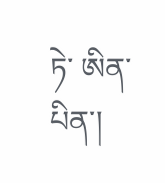ཏེ་ ཨིན་པིན་།